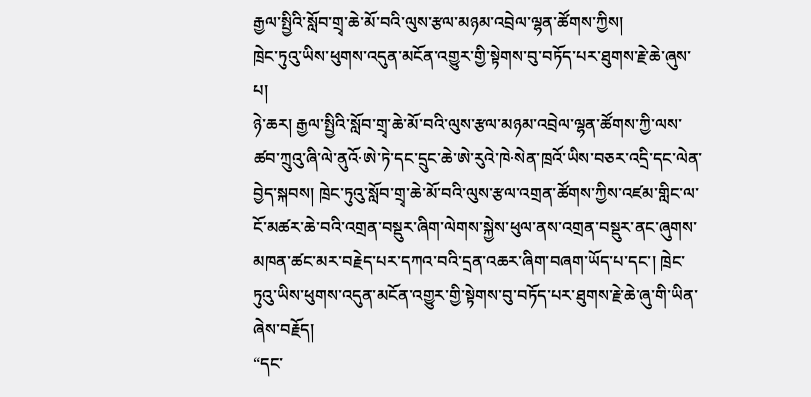རྒྱལ་སྤྱིའི་སློབ་གྲྭ་ཆེ་མོ་བའི་ལུས་རྩལ་མཉམ་འབྲེལ་ལྷན་ཚོགས་ཀྱིས།
ཁྲེང་ཏུའུ་ཡིས་ཕུགས་འདུན་མངོན་འགྱུར་གྱི་སྟེགས་བུ་བཏོད་པར་ཐུགས་རྗེ་ཆེ་ཞུས་པ།
ཉེ་ཆར། རྒྱལ་སྤྱིའི་སློབ་གྲྭ་ཆེ་མོ་བའི་ལུས་རྩལ་མཉམ་འབྲེལ་ལྷན་ཚོགས་ཀྱི་ལས་ཚབ་ཀྲུའུ་ཞི་ལེ་ནུའོ·ཨེ་ཏེ་དང་དྲུང་ཆེ་ཨེ་རུའེ་ཁེ·སེན་ཁྲའོ་ཡིས་བཅར་འདྲི་དང་ལེན་བྱེད་སྐབས། ཁྲེང་ཏུའུ་སློབ་གྲྭ་ཆེ་མོ་བའི་ལུས་རྩལ་འགྲན་ཚོགས་ཀྱིས་འཛམ་གླིང་ལ་ངོ་མཚར་ཆེ་བའི་འགྲན་བསྡུར་ཞིག་ལེགས་སྐྱེས་ཕུལ་ནས་འགྲན་བསྡུར་ནང་ཞུགས་མཁན་ཚང་མར་བརྗེད་པར་དཀའ་བའི་དྲན་འཆར་ཞིག་བཞག་ཡོད་པ་དང་། ཁྲེང་ཏུའུ་ཡིས་ཕུགས་འདུན་མངོན་འགྱུར་གྱི་སྟེགས་བུ་བཏོད་པར་ཐུགས་རྗེ་ཆེ་ཞུ་གི་ཡིན་ཞེས་བརྗོད།
“དང་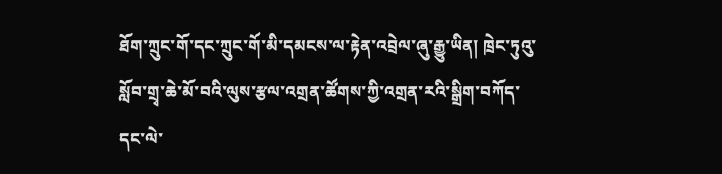ཐོག་ཀྲུང་གོ་དང་ཀྲུང་གོ་མི་དམངས་ལ་རྟེན་འབྲེལ་ཞུ་རྒྱུ་ཡིན། ཁྲེང་ཏུའུ་སློབ་གྲྭ་ཆེ་མོ་བའི་ལུས་རྩལ་འགྲན་ཚོགས་ཀྱི་འགྲན་རའི་སྒྲིག་བཀོད་དང་ལེ་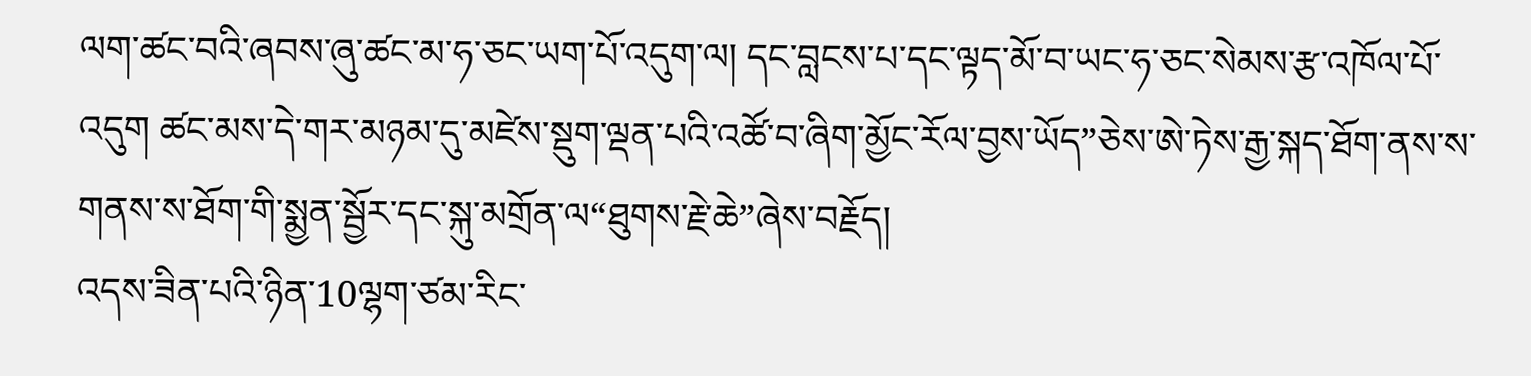ལག་ཚང་བའི་ཞབས་ཞུ་ཚང་མ་ཧ་ཅང་ཡག་པོ་འདུག་ལ། དང་བླངས་པ་དང་ལྟད་མོ་བ་ཡང་ཧ་ཅང་སེམས་རྩ་འཁོལ་པོ་འདུག ཚང་མས་དེ་གར་མཉམ་དུ་མཛེས་སྡུག་ལྡན་པའི་འཚོ་བ་ཞིག་མྱོང་རོལ་བྱས་ཡོད”ཅེས་ཨེ་ཏེས་རྒྱ་སྐད་ཐོག་ནས་ས་གནས་ས་ཐོག་གི་སྨྱན་སྦྱོར་དང་སྐུ་མགྲོན་ལ“ཐུགས་རྗེ་ཆེ”ཞེས་བརྗོད།
འདས་ཟིན་པའི་ཉིན་10ལྷག་ཙམ་རིང་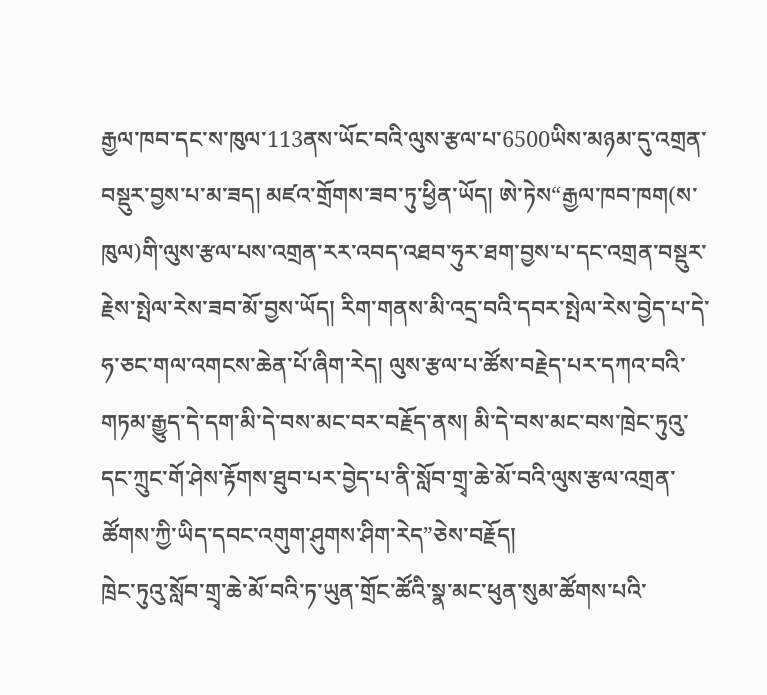རྒྱལ་ཁབ་དང་ས་ཁུལ་113ནས་ཡོང་བའི་ལུས་རྩལ་པ་6500ཡིས་མཉམ་དུ་འགྲན་བསྡུར་བྱས་པ་མ་ཟད། མཛའ་གྲོགས་ཟབ་ཏུ་ཕྱིན་ཡོད། ཨེ་ཏེས“རྒྱལ་ཁབ་ཁག(ས་ཁུལ)གི་ལུས་རྩལ་པས་འགྲན་རར་འབད་འཐབ་ཧུར་ཐག་བྱས་པ་དང་འགྲན་བསྡུར་རྗེས་སྤེལ་རེས་ཟབ་མོ་བྱས་ཡོད། རིག་གནས་མི་འདྲ་བའི་དབར་སྤེལ་རེས་བྱེད་པ་དེ་ཧ་ཅང་གལ་འགངས་ཆེན་པོ་ཞིག་རེད། ལུས་རྩལ་པ་ཚོས་བརྗེད་པར་དཀའ་བའི་གཏམ་རྒྱུད་དེ་དག་མི་དེ་བས་མང་བར་བརྗོད་ནས། མི་དེ་བས་མང་བས་ཁྲེང་ཏུའུ་དང་ཀྲུང་གོ་ཤེས་རྟོགས་ཐུབ་པར་བྱེད་པ་ནི་སློབ་གྲྭ་ཆེ་མོ་བའི་ལུས་རྩལ་འགྲན་ཚོགས་ཀྱི་ཡིད་དབང་འགུག་ཤུགས་ཤིག་རེད”ཅེས་བརྗོད།
ཁྲེང་ཏུའུ་སློབ་གྲྭ་ཆེ་མོ་བའི་ཏ་ཡུན་གྲོང་ཚོའི་སྣ་མང་ཕུན་སུམ་ཚོགས་པའི་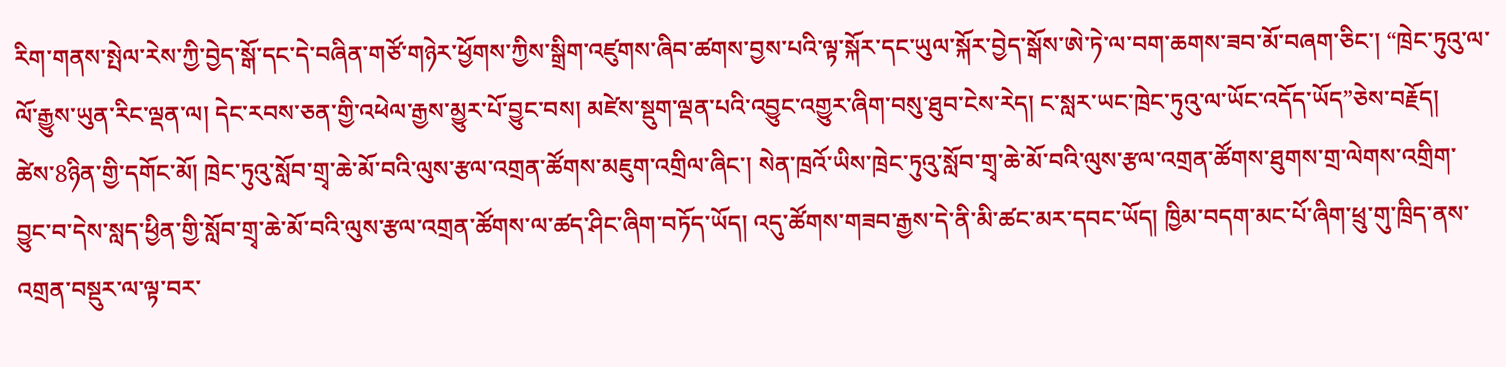རིག་གནས་སྤེལ་རེས་ཀྱི་བྱེད་སྒོ་དང་དེ་བཞིན་གཙོ་གཉེར་ཕྱོགས་ཀྱིས་སྒྲིག་འཛུགས་ཞིབ་ཚགས་བྱས་པའི་ལྟ་སྐོར་དང་ཡུལ་སྐོར་བྱེད་སྒོས་ཨེ་ཏེ་ལ་བག་ཆགས་ཟབ་མོ་བཞག་ཅིང་། “ཁྲེང་ཏུའུ་ལ་ལོ་རྒྱུས་ཡུན་རིང་ལྡན་ལ། དེང་རབས་ཅན་གྱི་འཕེལ་རྒྱས་མྱུར་པོ་བྱུང་བས། མཛེས་སྡུག་ལྡན་པའི་འབྱུང་འགྱུར་ཞིག་བསུ་ཐུབ་ངེས་རེད། ང་སླར་ཡང་ཁྲེང་ཏུའུ་ལ་ཡོང་འདོད་ཡོད”ཅེས་བརྗོད།
ཚེས་8ཉིན་གྱི་དགོང་མོ། ཁྲེང་ཏུའུ་སློབ་གྲྭ་ཆེ་མོ་བའི་ལུས་རྩལ་འགྲན་ཚོགས་མཇུག་འགྲིལ་ཞིང་། སེན་ཁྲའོ་ཡིས་ཁྲེང་ཏུའུ་སློབ་གྲྭ་ཆེ་མོ་བའི་ལུས་རྩལ་འགྲན་ཚོགས་ཐུགས་གྲ་ལེགས་འགྲིག་བྱུང་བ་དེས་སླད་ཕྱིན་གྱི་སློབ་གྲྭ་ཆེ་མོ་བའི་ལུས་རྩལ་འགྲན་ཚོགས་ལ་ཚད་ཤིང་ཞིག་བཏོད་ཡོད། འདུ་ཚོགས་གཟབ་རྒྱས་དེ་ནི་མི་ཚང་མར་དབང་ཡོད། ཁྱིམ་བདག་མང་པོ་ཞིག་ཕྲུ་གུ་ཁྲིད་ནས་འགྲན་བསྡུར་ལ་ལྟ་བར་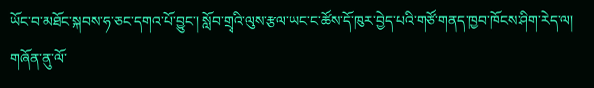ཡོང་བ་མཐོང་སྐབས་ཧ་ཅང་དགའ་པོ་བྱུང་། སློབ་གྲྭའི་ལུས་རྩལ་ཡང་ང་ཚོས་དོ་ཁུར་བྱེད་པའི་གཙོ་གནད་ཁྱབ་ཁོངས་ཤིག་རེད་ལ། གཞོན་ནུ་ལོ་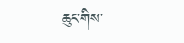ཆུང་གིས་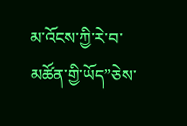མ་འོངས་ཀྱི་རེ་བ་མཚོན་གྱི་ཡོད”ཅེས་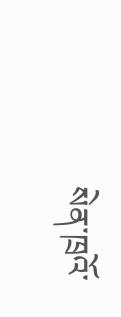སེན་ཁྲའོ་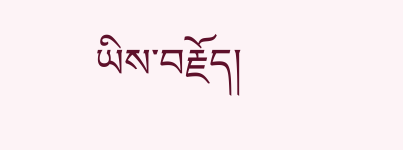ཡིས་བརྗོད།